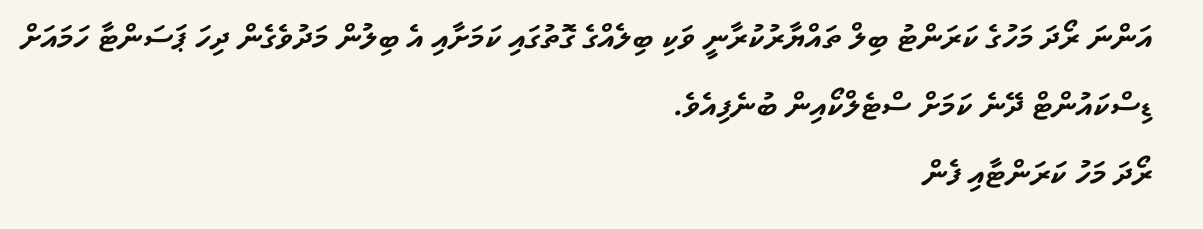އަންނަ ރޯދަ މަހުގެ ކަރަންޓު ބިލް ތައްޔާރުކުރާނީ ވަކި ބިލެއްގެ ގޮތުގައި ކަމަށާއި އެ ބިލުން މަދުވެގެން ދިހަ ޕަސަންޓާ ހަމައަށް ޑިސްކައުންޓް ދޭނެ ކަމަށް ސްޓެލްކޯއިން ބުނެފިއެވެ.
ރޯދަ މަހު ކަރަންޓާއި ފެން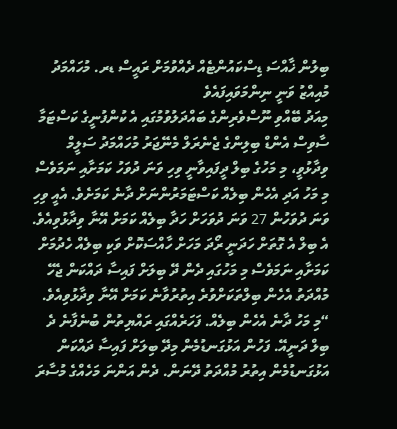ބިލުން ޚާއްސަ ޑިސްކައުންޓެއް ދެއްވުމަށް ރައީސް ޑރ. މުހައްމަދު މުއިއްޒު ވަނީ ނިންމަވައިފައެވެ
މިއަދު ބޭއްވި ނޫސްވެރިންގެ ބައްދަލުވުމުގައި އެ ކުންފުނީގެ ކަސްޓަމާ ސާވިސް އެންޑް ބިލިންގެ ޖެނެރަލް މެނޭޖަރު މުހައްމަދު ސަލީމް ވިދާޅުވީ، މި މަހުގެ ބިލް ދީފައިވާނީ ވިހި ވަނަ ދުވަހު ކަމަށާއި ނަމަވެސް މި މަހު އަދި އެހެން ބިލެއް ކަސްޓަމަރުންނަށް ދާނެ ކަމަށެވެ. އެއީ ވިހި ވަނަ ދުވަހުން 27 ވަނަ ދުވަހަށް ހަދާ ބިލެއް ކަމަށް އޭނާ ވިދާޅުވިއެވެ.
އެ ބިލް އެ ގޮތަށް ހަދަނީ ރޯދަ މަހަށް ހާއްސަކޮށް ވަކި ބިލެއް ހެދުމަށް ކަމަށާއި ނަމަވެސް މި މަހުގައި ދެން ދޭ ބިލަށް ފައިސާ ދައްކަން ޖެހޭ މުއްދަތު އެހެން ބިލްތަކަށްވުރެ އިތުރުވާނެ ކަމަށް އޭނާ ވިދާޅުވިއެވެ.
“މި މަހު ދާނެ އެހެން ބިލެއް. ފަހަރެއްގައި ރައްޔިތުން ބުނެފާނެ ދެ ބިލް ދަނީއޭ. ފަހުން އަޅުގަނޑުމެން މިދޭ ބިލަށް ފައިސާ ދައްކަން އަޅުގަނޑުމެން އިތުރު މުއްދަތު ދޭނަން. ދެން އަންނަ މަހެއްގެ މުސާރަ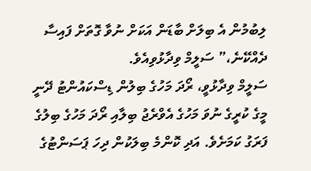ލިބުމުން އެ ބިލަށް ބާޑަން އަކަށް ނުވާ ގޮތަށް ފައިސާ ދެއްކޭނެ،” ސަލީމް ވިދާޅުވިއެވެ.
ސަލީމް ވިދާޅުވީ، ރޯދަ މަހުގެ ބިލުން ޑިސްކައުންޓު ދޭނީ މީގެ ކުރީގެ ނުވަ މަހުގެ އެވްރެޖު ބިލާއި ރޯދަ މަހުގެ ބިލުގެ ފަރަގު ކަމަށެވެ. އަދި ކޮންމެ ބިލަކުން ދިހަ ޕަސަންޓުގެ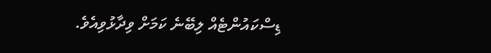ޑިސްކައުންޓެއް ލިބޭނެ ކަމަށް ވިދާޅުވިއެވެ.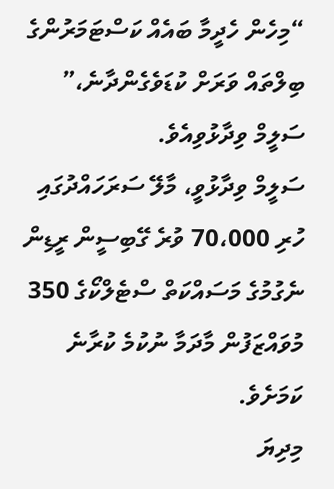“މިހެން ހެދީމާ ބައެއް ކަސްޓަމަރުންގެ ބިލްތައް ވަރަށް ކުޑަވެގެންދާނެ،” ސަލީމް ވިދާޅުވިއެވެ.
ސަލީމް ވިދާޅުވީ، މާލޭ ސަރަހައްދުގައި ހުރި 70،000 ވުރެ ގޭބިސީން ރީޑިން ނެގުމުގެ މަސައްކަތް ސްޓެލްކޯގެ 350 މުވައްޒަފުން މާދަމާ ނުކުމެ ކުރާނެ ކަމަށެވެ.
މިދިޔަ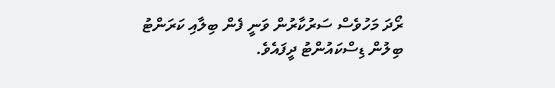ރޯދަ މަހުވެސް ސަރުކާރުން ވަނީ ފެން ބިލާއި ކަރަންޓު ބިލުން ޑިސްކައުންޓު ދީފައެވެ.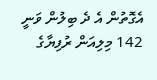އެގޮތުން އެ ދެ ބިލުން ވަނީ 142 މިލިއަން ރުފިޔާގެ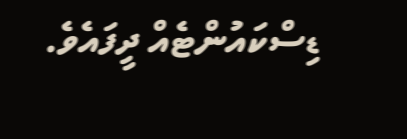ޑިސްކައުންޓެއް ދީފައެވެ.